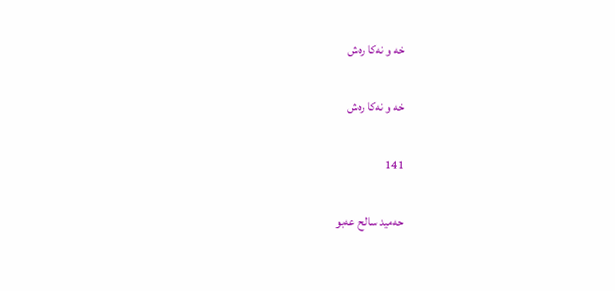خه‌ و نه‌كا ره‌ش

خه‌ و نه‌كا ره‌ش

141

حه‌مید سالح عه‌بو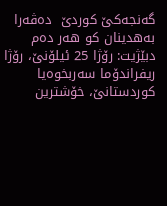گه‌نجه‌كێ كوردێ  ده‌ڤه‌را به‌هدینان كو هه‌ر ده‌م دبێژیت: رۆژا 25 ئیلۆنێ، رۆژا ریفراندۆما سه‌ربخوه‌یا كوردستانێ، خۆشترین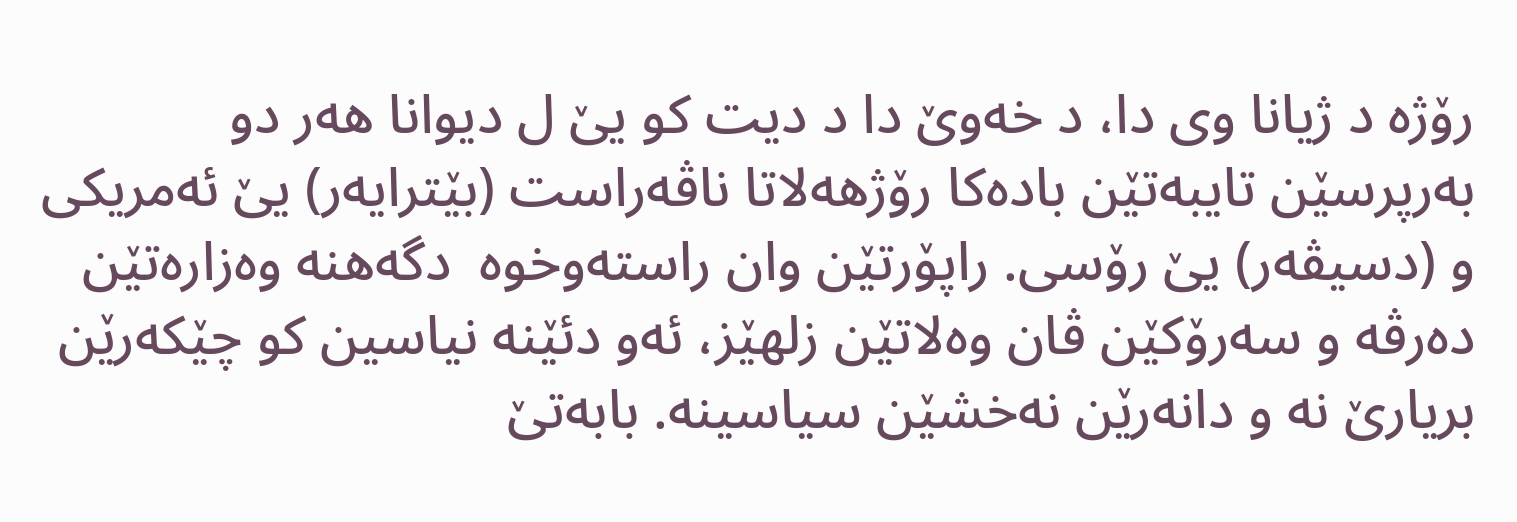رۆژه‌ د ژیانا وى دا، د خه‌وێ دا د دیت كو یێ ل دیوانا هه‌ر دو  به‌رپرسێن تایبه‌تێن باده‌كا رۆژهه‌لاتا ناڤه‌راست (بێترایه‌ر) یێ ئه‌مریكى و (دسیڤه‌ر) یێ رۆسى. راپۆرتێن وان راسته‌وخوه‌  دگه‌هنه‌ وه‌زاره‌تێن ده‌رڤه‌ و سه‌رۆكێن ڤان وه‌لاتێن زلهێز، ئه‌و دئێنه‌ نیاسین كو چێكه‌رێن بریارێ نه‌ و دانه‌رێن نه‌خشێن سیاسینه‌. بابه‌تێ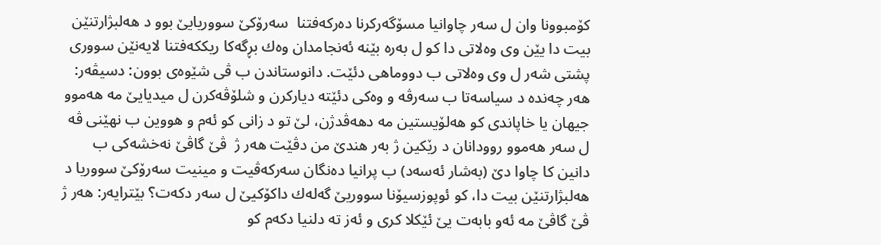كۆمبوونا وان ل سه‌ر چاوانیا مسۆگه‌ركرنا ده‌ركه‌فتنا  سه‌رۆكێ سووریایێ بوو د هه‌لبژارتنێن بیت دا یێن وى وه‌لاتى دا كو ل به‌ره‌ بێنه‌ ئه‌نجامدان وه‌ك بڕگه‌كا ریككه‌فتنا لایه‌نێن سوورى پشتى شه‌ر ل وى وه‌لاتى ب دووماهى دئێت. دانوستاندن ب ڤى شێوه‌ى بوون: دسیڤه‌ر: هه‌ر چه‌نده‌ د سیاسه‌تا ب سه‌رڤه‌ و وه‌كى دئێته‌ دیاركرن و شلۆڤه‌كرن ل میدیایێ مه‌ هه‌موو جیهان یا خاپاندى كو هه‌لۆیستین مه‌ دهه‌ڤدژن، لێ تو د زانى كو ئه‌م و هووین ب نهێنى ڤه‌ ل سه‌ر هه‌موو روودانان د رێكین ژ به‌ر هندێ من دڤێت هه‌ر ژ  ڤێ گاڤێ نه‌خشه‌كى ب دانین كا چاوا دێ (به‌شار ئه‌سه‌د) ب پرانیا ده‌نگان سه‌ركه‌ڤیت و مینیت سه‌رۆكێ سووریا د هه‌لبژارتنێن بیت دا، كو ئوپوزسیۆنا سووریێ گه‌له‌ك داكۆكیێ ل سه‌ر دكه‌ت؟ بێترایه‌ر: هه‌ر ژ ڤێ گاڤێ مه‌ ئه‌و بابه‌ت یێ ئێكلا كرى و ئه‌ز ته‌ دلنیا دكه‌م كو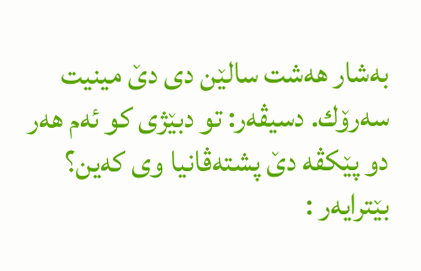به‌شار هه‌شت سالێن دى دێ مینیت سه‌رۆك. دسیڤه‌ر: تو دبێژى كو ئه‌م هه‌ر دو پێكڤه‌ دێ پشته‌ڤانیا وى كه‌ین؟ بێترایه‌ر :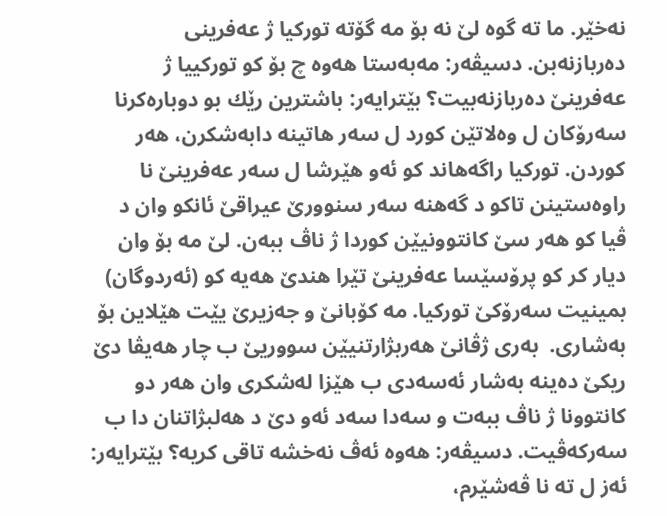نه‌خێر. ما ته‌ گوه لێ نه‌ بۆ مه‌ گۆته‌ توركیا ژ عه‌فرینى ده‌ربازنه‌بن. دسیڤه‌ر: مه‌به‌ستا هه‌وه‌ چ بۆ كو توركییا ژ عه‌فرینێ ده‌ربازنه‌بیت؟ بێترایه‌ر: باشترین رێك بو دوباره‌كرنا سه‌رۆكان ل وه‌لاتێن كورد ل سه‌ر هاتینه‌ دابه‌شكرن، هه‌ر  كوردن. توركیا راگه‌هاند كو ئه‌و هێرشا ل سه‌ر عه‌فرینێ نا راوه‌ستینن تاكو د گه‌هنه‌ سه‌ر سنوورێ عیراقێ ئانكو وان د ڤیا كو هه‌ر سێ كانتوونیێن كوردا ژ ناڤ ببه‌ن. لێ مه‌ بۆ وان دیار كر كو پرۆسێسا عه‌فرینێ تێرا هندێ هه‌یه‌ كو (ئه‌ردوگان) بمینیت سه‌رۆكێ توركیا. مه‌ كۆبانێ و جه‌زیرێ یێت هێلاین بۆ به‌شارى.  به‌رى ژڤانێ هه‌ربژارتنیێن سووریێ ب چار هه‌یڤا دێ ریكێ ده‌ینه‌ به‌شار ئه‌سه‌دى ب هێزا له‌شكرى وان هه‌ر دو كانتوونا ژ ناڤ ببه‌ت و سه‌دا سه‌د ئه‌و دێ د هه‌لبژاتنان دا ب سه‌ركه‌ڤیت. دسیڤه‌ر: هه‌وه‌ ئه‌ڤ نه‌خشه‌ تاقى كریه‌؟ بێترایه‌ر: ئه‌ز ل ته‌ نا ڤه‌شێرم،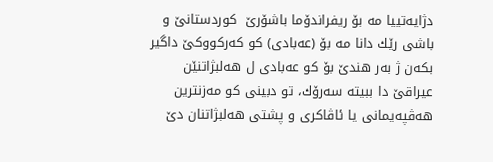دژایه‌تییا مه‌ بۆ ریفراندۆما باشۆرێ  كوردستانێ و باشى رێك دانا مه‌ بۆ (عه‌بادى) كو كه‌ركووكێ داگیر بكه‌ن ژ به‌ر هندێ بۆ كو عه‌بادى ل هه‌لبژاتنێن عیراقێ دا ببیته‌ سه‌رۆك، تو دبینى كو مه‌زنترین هه‌ڤپه‌یمانى یا ئاڤاكرى و پشتى هه‌لبژاتنان دێ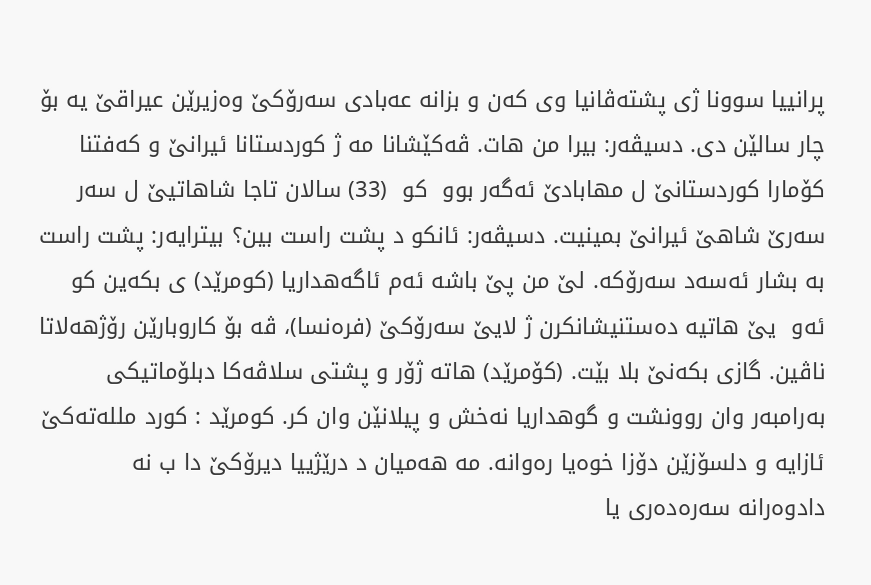پرانییا سوونا ژى پشته‌ڤانیا وى كه‌ن و بزانه‌ عه‌بادى سه‌رۆكێ وه‌زیرێن عیراقێ یه‌ بۆ چار سالێن دى. دسیڤه‌ر: بیرا من هات. ڤه‌كێشانا مه‌ ژ كوردستانا ئیرانێ و كه‌فتنا كۆمارا كوردستانێ ل مهابادێ ئه‌گه‌ر بوو  كو  (33) سالان تاجا شاهاتیێ ل سه‌ر سه‌رێ شاهێ ئیرانێ بمینیت. دسیڤه‌ر: ئانكو د پشت راست بین؟ بیترایه‌ر: پشت راست به‌ بشار ئه‌سه‌د سه‌رۆكه‌. لێ من پێ باشه‌ ئه‌م ئاگه‌هداریا (كومرێد) ى بكه‌ین كو ئه‌و  یێ هاتیه‌ ده‌ستنیشانكرن ژ لایێ سه‌رۆكێ (فره‌نسا)، ڤه‌ بۆ كاروبارێن رۆژهه‌لاتا ناڤین. گازى بكه‌نێ بلا بێت. (كۆمرێد) هاته‌ ژۆر و پشتى سلاڤه‌كا دبلۆماتیكى به‌رامبه‌ر وان روونشت و گوهداریا نه‌خش و پیلانێن وان كر. كومرێد : كورد ملله‌ته‌كێ ئازایه‌ و دلسۆزێن دۆزا خوه‌یا ره‌وانه‌. مه‌ هه‌میان د درێژییا دیرۆكێ دا ب نه‌ دادوه‌رانه‌ سه‌ره‌ده‌رى یا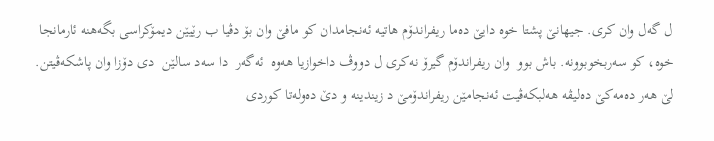ل گه‌ل وان كرى. جیهانێ پشتا خوه‌ دایێ ده‌ما ریفراندۆم هاتیه‌ ئه‌نجامدان كو مافێ وان بۆ دڤیا ب رێیێن دیمۆكراسى بگه‌هنه‌ ئارمانجا خوه‌، كو سه‌ربخوبوونه‌. باش بوو  وان ریفراندۆم گیرۆ نه‌كرى ل دووڤ داخوازیا هه‌وه‌  ئه‌گه‌ر  دا سه‌د سالێن  دى دۆزا وان پاشكه‌ڤیتن. لێ هه‌ر ده‌مه‌كێ ده‌لیڤه‌ هه‌لبكه‌ڤیت ئه‌نجامێن ریفراندۆمێ د زیندینه‌ و دێ ده‌وله‌تا كوردى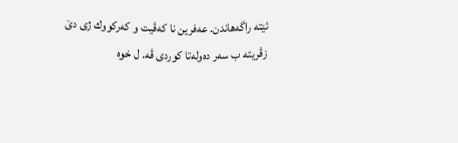ئێته‌ راگه‌هاندن. عه‌فرین نا كه‌ڤیت و كه‌ركووك ژى دێ زڤریته‌ ب سه‌ر ده‌وله‌تا كوردى ڤه‌. ل خوه‌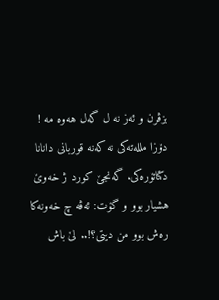بزڤرن و ئه‌ز نه‌ ل گه‌ل هه‌وه‌ مه‌ ! دۆزا ملله‌ته‌كى نه‌ كه‌نه‌ قوربانى دانانا دكتاتۆره‌كى. گه‌نجێ كورد ژ خه‌وێ هشیار بوو و گۆت: ئه‌ڤه‌ چ خه‌ونه‌كا ره‌ش بوو من دیتى؟!.. لێ باش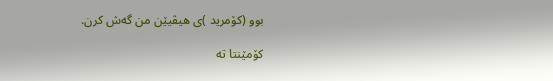بوو (كۆمرید )ى هیڤیێن من گه‌ش كرن.

کۆمێنتا تە